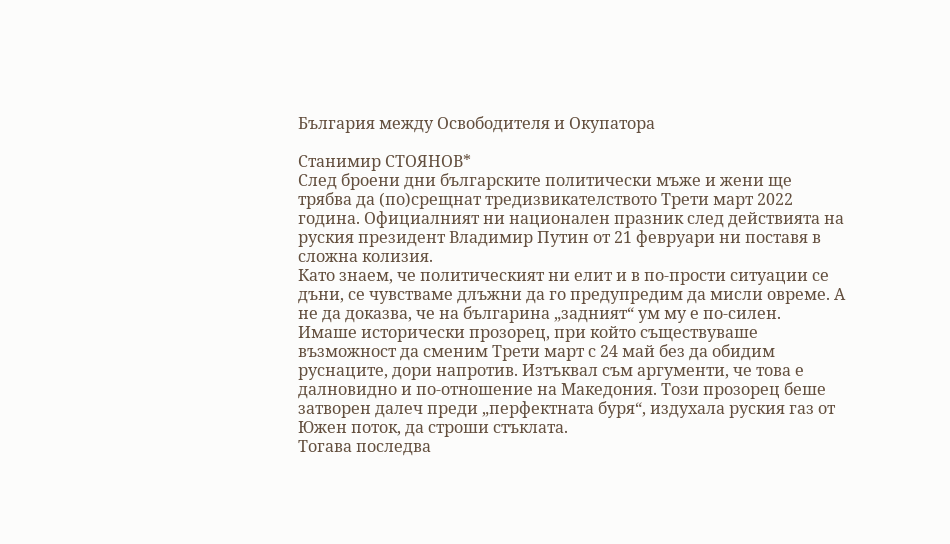България между Освободителя и Окупатора

Станимир СТОЯНОВ*
След броени дни българските политически мъже и жени ще трябва да (по)срещнат тредизвикателството Трети март 2022 година. Официалният ни национален празник след действията на руския президент Владимир Путин от 21 февруари ни поставя в сложна колизия.
Като знаем, че политическият ни елит и в по-прости ситуации се дъни, се чувстваме длъжни да го предупредим да мисли овреме. А не да доказва, че на българина „задният“ ум му е по-силен.
Имаше исторически прозорец, при който съществуваше възможност да сменим Трети март с 24 май без да обидим руснаците, дори напротив. Изтъквал съм аргументи, че това е далновидно и по-отношение на Македония. Този прозорец беше затворен далеч преди „перфектната буря“, издухала руския газ от Южен поток, да строши стъклата.
Тогава последва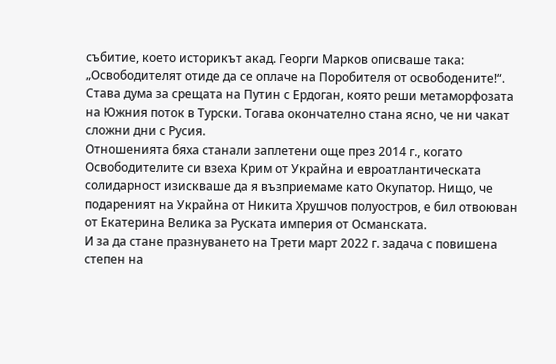събитие, което историкът акад. Георги Марков описваше така: „Освободителят отиде да се оплаче на Поробителя от освободените!“. Става дума за срещата на Путин с Ердоган, която реши метаморфозата на Южния поток в Турски. Тогава окончателно стана ясно, че ни чакат сложни дни с Русия.
Отношенията бяха станали заплетени още през 2014 г., когато Освободителите си взеха Крим от Украйна и евроатлантическата солидарност изискваше да я възприемаме като Окупатор. Нищо, че подареният на Украйна от Никита Хрушчов полуостров, е бил отвоюван от Екатерина Велика за Руската империя от Османската.
И за да стане празнуването на Трети март 2022 г. задача с повишена степен на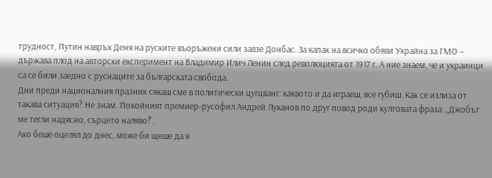трудност, Путин навръх Деня на руските въоръжени сили завзе Донбас. За капак на всичко обяви Украйна за ГМО – държава плод на авторски експеримент на Владимир Илич Ленин след революцията от 1917 г. А ние знаем, че и украинци са се били заедно с руснаците за българската свобода.
Дни преди националния празник сякаш сме в политически цугцванг: каквото и да играеш, все губиш. Как се излиза от такава ситуация? Не знам. Покойният премиер-русофил Андрей Луканов по друг повод роди култовата фраза: „Джобът ме тегли надясно, сърцето наляво!“.
Ако беше оцелял до днес, може би щеше да я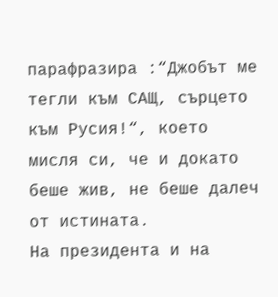парафразира :“Джобът ме тегли към САЩ, сърцето към Русия!“, което мисля си, че и докато беше жив, не беше далеч от истината.
На президента и на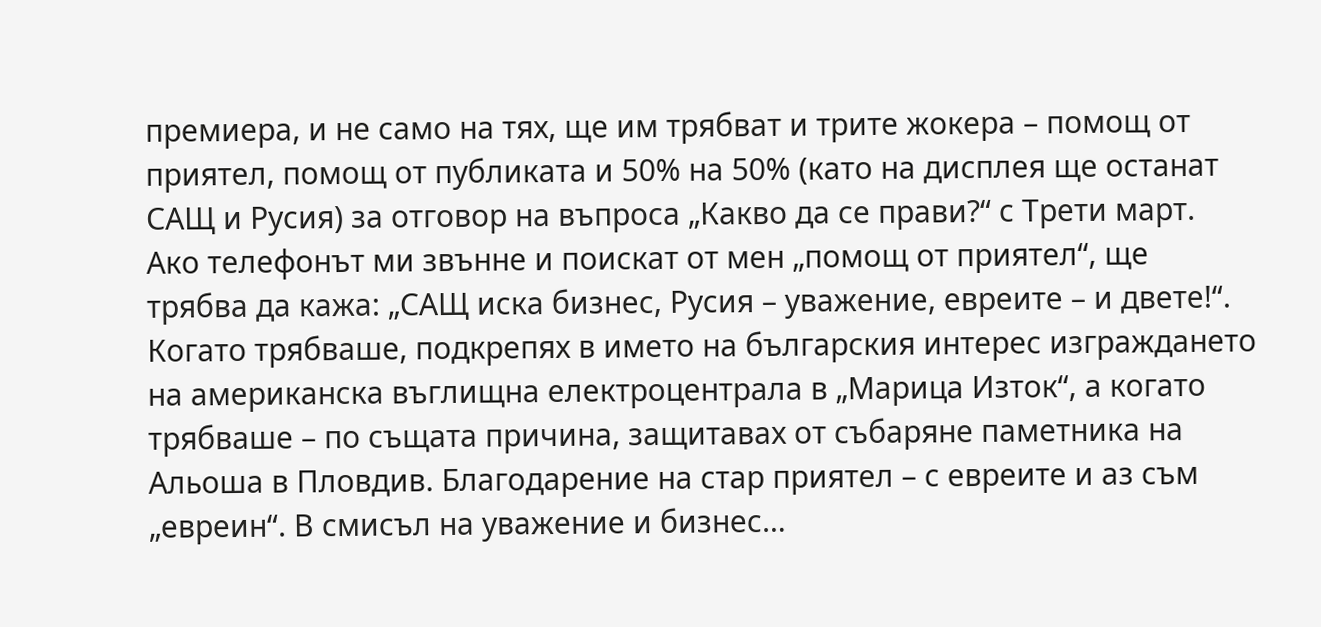премиера, и не само на тях, ще им трябват и трите жокера – помощ от приятел, помощ от публиката и 50% на 50% (като на дисплея ще останат САЩ и Русия) за отговор на въпроса „Какво да се прави?“ с Трети март.
Ако телефонът ми звънне и поискат от мен „помощ от приятел“, ще трябва да кажа: „САЩ иска бизнес, Русия – уважение, евреите – и двете!“.
Когато трябваше, подкрепях в името на българския интерес изграждането на американска въглищна електроцентрала в „Марица Изток“, а когато трябваше – по същата причина, защитавах от събаряне паметника на Альоша в Пловдив. Благодарение на стар приятел – с евреите и аз съм „евреин“. В смисъл на уважение и бизнес…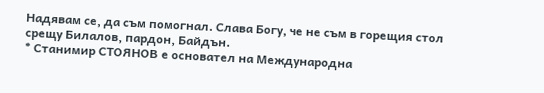Надявам се, да съм помогнал. Слава Богу, че не съм в горещия стол срещу Билалов, пардон, Байдън.
* Станимир СТОЯНОВ е основател на Международна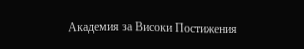Академия за Високи Постижения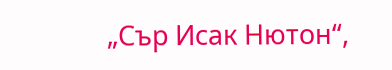„Сър Исак Нютон“,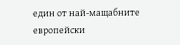един от най-мащабните европейски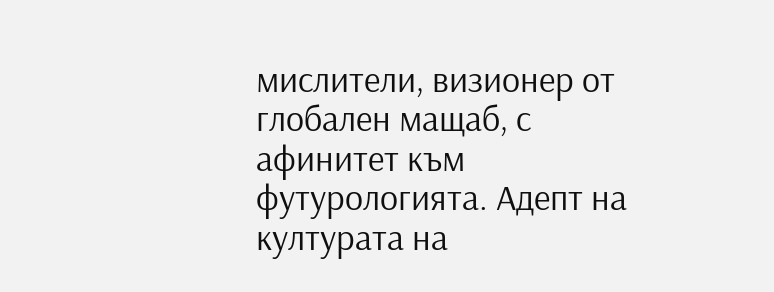мислители, визионер от глобален мащаб, с афинитет към футурологията. Адепт на културата на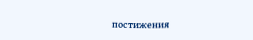постижения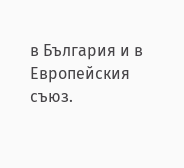в България и в Европейския съюз.